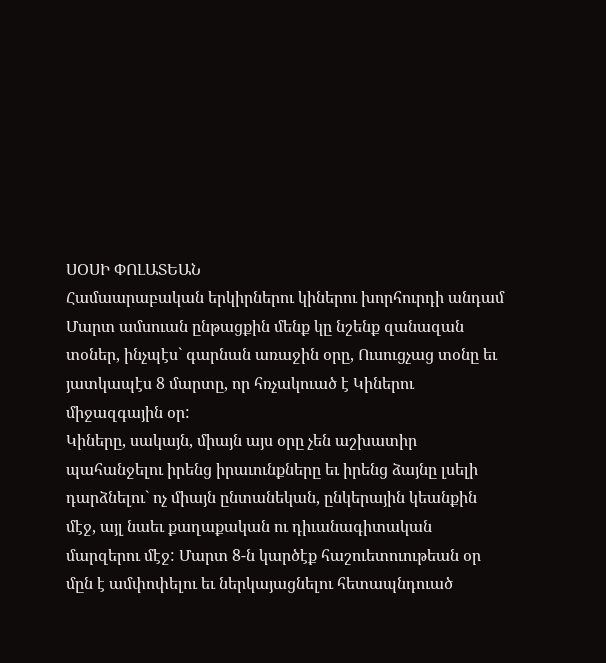ՍՕՍԻ ՓՈԼԱՏԵԱՆ
Համաարաբական երկիրներու կիներու խորհուրդի անդամ
Մարտ ամսուան ընթացքին մենք կը նշենք զանազան տօներ, ինչպէս` գարնան առաջին օրը, Ուսուցչաց տօնը եւ յատկապէս 8 մարտը, որ հռչակուած է Կիներու միջազգային օր:
Կիները, սակայն, միայն այս օրը չեն աշխատիր պահանջելու իրենց իրաւունքները եւ իրենց ձայնը լսելի դարձնելու` ոչ միայն ընտանեկան, ընկերային կեանքին մէջ, այլ նաեւ քաղաքական ու դիւանագիտական մարզերու մէջ: Մարտ 8-ն կարծէք հաշուետուութեան օր մըն է ամփոփելու եւ ներկայացնելու հետապնդուած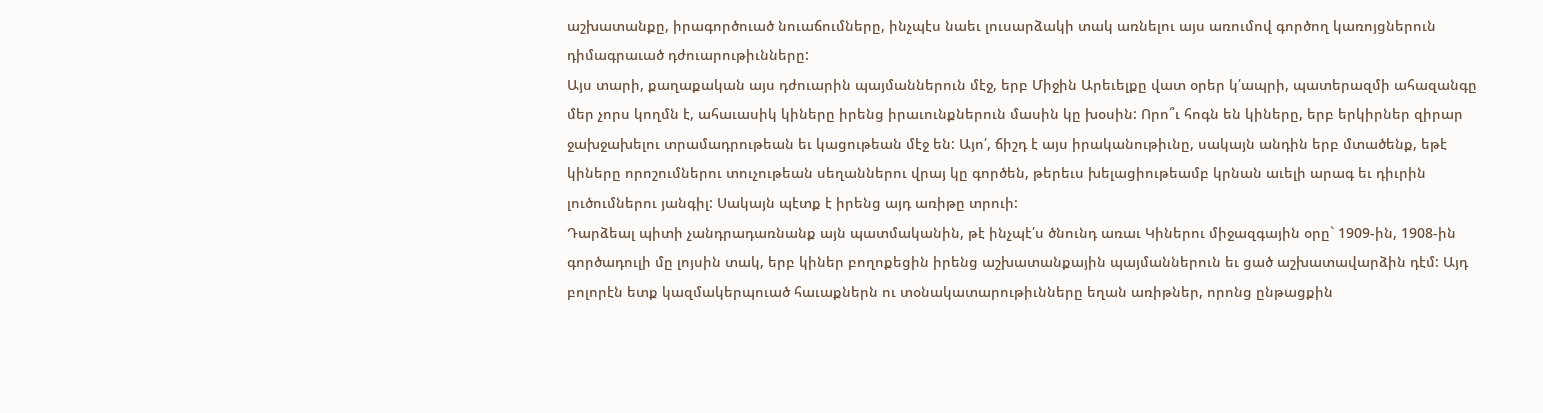աշխատանքը, իրագործուած նուաճումները, ինչպէս նաեւ լուսարձակի տակ առնելու այս առումով գործող կառոյցներուն դիմագրաւած դժուարութիւնները:
Այս տարի, քաղաքական այս դժուարին պայմաններուն մէջ, երբ Միջին Արեւելքը վատ օրեր կ՛ապրի, պատերազմի ահազանգը մեր չորս կողմն է, ահաւասիկ կիները իրենց իրաւունքներուն մասին կը խօսին: Որո՞ւ հոգն են կիները, երբ երկիրներ զիրար ջախջախելու տրամադրութեան եւ կացութեան մէջ են: Այո՛, ճիշդ է այս իրականութիւնը, սակայն անդին երբ մտածենք, եթէ կիները որոշումներու տուչութեան սեղաններու վրայ կը գործեն, թերեւս խելացիութեամբ կրնան աւելի արագ եւ դիւրին լուծումներու յանգիլ: Սակայն պէտք է իրենց այդ առիթը տրուի:
Դարձեալ պիտի չանդրադառնանք այն պատմականին, թէ ինչպէ՛ս ծնունդ առաւ Կիներու միջազգային օրը` 1909-ին, 1908-ին գործադուլի մը լոյսին տակ, երբ կիներ բողոքեցին իրենց աշխատանքային պայմաններուն եւ ցած աշխատավարձին դէմ: Այդ բոլորէն ետք կազմակերպուած հաւաքներն ու տօնակատարութիւնները եղան առիթներ, որոնց ընթացքին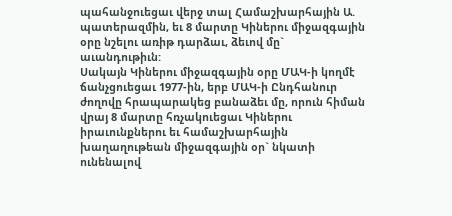պահանջուեցաւ վերջ տալ Համաշխարհային Ա. պատերազմին, եւ 8 մարտը Կիներու միջազգային օրը նշելու առիթ դարձաւ, ձեւով մը` աւանդութիւն:
Սակայն Կիներու միջազգային օրը ՄԱԿ-ի կողմէ ճանչցուեցաւ 1977-ին, երբ ՄԱԿ-ի Ընդհանուր ժողովը հրապարակեց բանաձեւ մը, որուն հիման վրայ 8 մարտը հռչակուեցաւ Կիներու իրաւունքներու եւ համաշխարհային խաղաղութեան միջազգային օր` նկատի ունենալով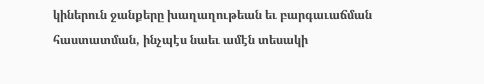կիներուն ջանքերը խաղաղութեան եւ բարգաւաճման հաստատման, ինչպէս նաեւ ամէն տեսակի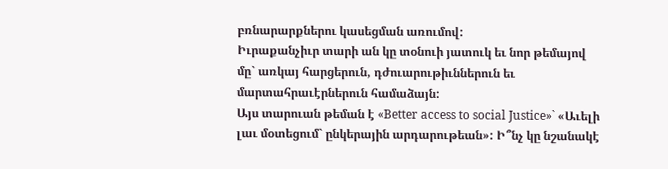բռնարարքներու կասեցման առումով:
Իւրաքանչիւր տարի ան կը տօնուի յատուկ եւ նոր թեմայով մը` առկայ հարցերուն, դժուարութիւններուն եւ մարտահրաւէրներուն համաձայն:
Այս տարուան թեման է «Better access to social Justice»` «Աւելի լաւ մօտեցում` ընկերային արդարութեան»: Ի՞նչ կը նշանակէ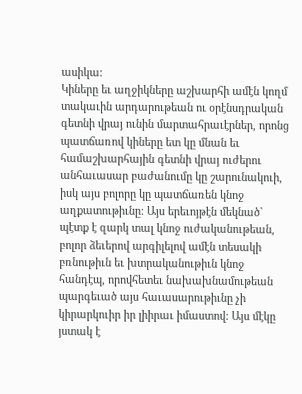ասիկա:
Կիները եւ աղջիկները աշխարհի ամէն կողմ տակաւին արդարութեան ու օրէնսդրական գետնի վրայ ունին մարտահրաւէրներ, որոնց պատճառով կիները ետ կը մնան եւ համաշխարհային գետնի վրայ ուժերու անհաւասար բաժանումը կը շարունակուի, իսկ այս բոլորը կը պատճառեն կնոջ աղքատութիւնը: Այս երեւոյթէն մեկնած` պէտք է զարկ տալ կնոջ ուժականութեան, բոլոր ձեւերով արգիլելով ամէն տեսակի բռնութիւն եւ խտրականութիւն կնոջ հանդէպ, որովհետեւ նախախնամութեան պարգեւած այս հաւասարութիւնը չի կիրարկուիր իր լիիրաւ իմաստով: Այս մէկը յստակ է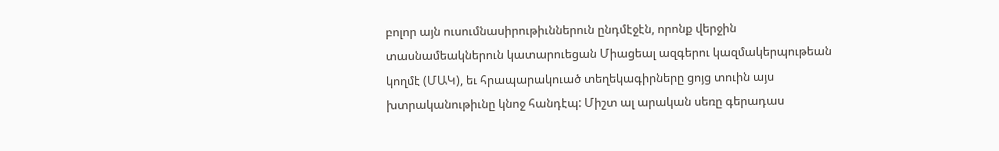բոլոր այն ուսումնասիրութիւններուն ընդմէջէն, որոնք վերջին տասնամեակներուն կատարուեցան Միացեալ ազգերու կազմակերպութեան կողմէ (ՄԱԿ), եւ հրապարակուած տեղեկագիրները ցոյց տուին այս խտրականութիւնը կնոջ հանդէպ: Միշտ ալ արական սեռը գերադաս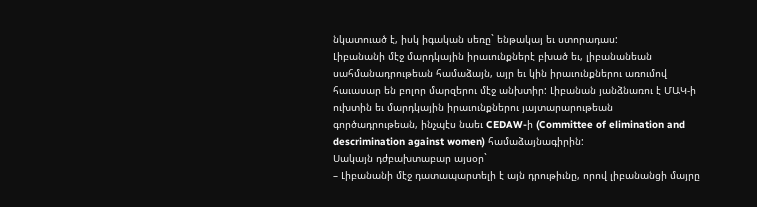նկատուած է, իսկ իգական սեռը` ենթակայ եւ ստորադաս:
Լիբանանի մէջ մարդկային իրաւունքներէ բխած եւ, լիբանանեան սահմանադրութեան համաձայն, այր եւ կին իրաւունքներու առումով հաւասար են բոլոր մարզերու մէջ անխտիր: Լիբանան յանձնառու է ՄԱԿ-ի ուխտին եւ մարդկային իրաւունքներու յայտարարութեան գործադրութեան, ինչպէս նաեւ CEDAW-ի (Committee of elimination and descrimination against women) համաձայնագիրին:
Սակայն դժբախտաբար այսօր`
– Լիբանանի մէջ դատապարտելի է այն դրութիւնը, որով լիբանանցի մայրը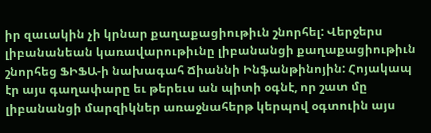իր զաւակին չի կրնար քաղաքացիութիւն շնորհել: Վերջերս լիբանանեան կառավարութիւնը լիբանանցի քաղաքացիութիւն շնորհեց ՖԻՖԱ-ի նախագահ Ճիաննի Ինֆանթինոյին: Հոյակապ էր այս գաղափարը եւ թերեւս ան պիտի օգնէ, որ շատ մը լիբանանցի մարզիկներ առաջնահերթ կերպով օգտուին այս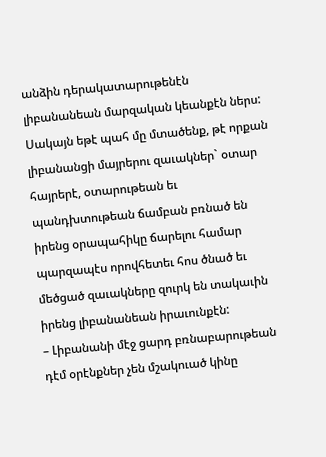անձին դերակատարութենէն լիբանանեան մարզական կեանքէն ներս: Սակայն եթէ պահ մը մտածենք, թէ որքան լիբանանցի մայրերու զաւակներ` օտար հայրերէ, օտարութեան եւ պանդխտութեան ճամբան բռնած են իրենց օրապահիկը ճարելու համար պարզապէս որովհետեւ հոս ծնած եւ մեծցած զաւակները զուրկ են տակաւին իրենց լիբանանեան իրաւունքէն:
– Լիբանանի մէջ ցարդ բռնաբարութեան դէմ օրէնքներ չեն մշակուած կինը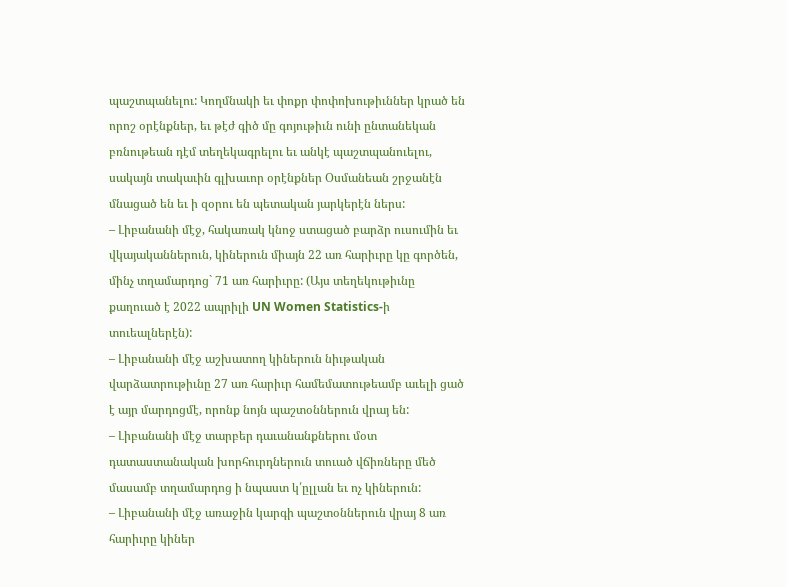պաշտպանելու: Կողմնակի եւ փոքր փոփոխութիւններ կրած են որոշ օրէնքներ, եւ թէժ գիծ մը գոյութիւն ունի ընտանեկան բռնութեան դէմ տեղեկագրելու եւ անկէ պաշտպանուելու, սակայն տակաւին գլխաւոր օրէնքներ Օսմանեան շրջանէն մնացած են եւ ի զօրու են պետական յարկերէն ներս:
– Լիբանանի մէջ, հակառակ կնոջ ստացած բարձր ուսումին եւ վկայականներուն, կիներուն միայն 22 առ հարիւրը կը գործեն, մինչ տղամարդոց` 71 առ հարիւրը: (Այս տեղեկութիւնը քաղուած է 2022 ապրիլի UN Women Statistics-ի տուեալներէն):
– Լիբանանի մէջ աշխատող կիներուն նիւթական վարձատրութիւնը 27 առ հարիւր համեմատութեամբ աւելի ցած է այր մարդոցմէ, որոնք նոյն պաշտօններուն վրայ են:
– Լիբանանի մէջ տարբեր դաւանանքներու մօտ դատաստանական խորհուրդներուն տուած վճիռները մեծ մասամբ տղամարդոց ի նպաստ կ՛ըլլան եւ ոչ կիներուն:
– Լիբանանի մէջ առաջին կարգի պաշտօններուն վրայ 8 առ հարիւրը կիներ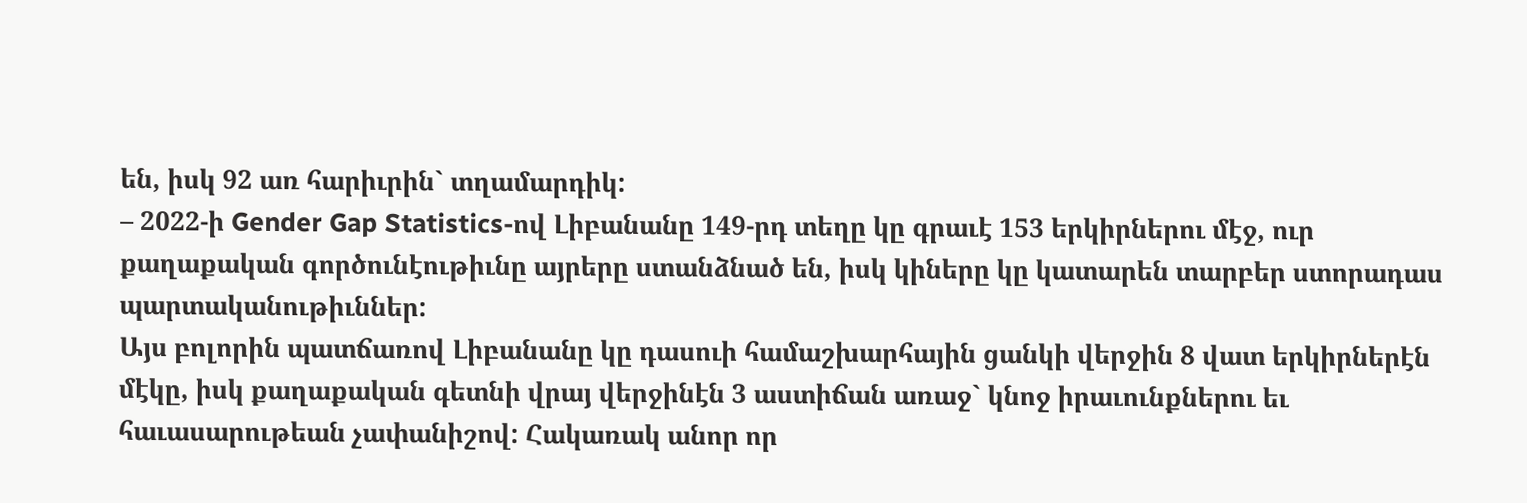են, իսկ 92 առ հարիւրին` տղամարդիկ:
– 2022-ի Gender Gap Statistics-ով Լիբանանը 149-րդ տեղը կը գրաւէ 153 երկիրներու մէջ, ուր քաղաքական գործունէութիւնը այրերը ստանձնած են, իսկ կիները կը կատարեն տարբեր ստորադաս պարտականութիւններ:
Այս բոլորին պատճառով Լիբանանը կը դասուի համաշխարհային ցանկի վերջին 8 վատ երկիրներէն մէկը, իսկ քաղաքական գետնի վրայ վերջինէն 3 աստիճան առաջ` կնոջ իրաւունքներու եւ հաւասարութեան չափանիշով: Հակառակ անոր որ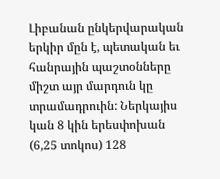Լիբանան ընկերվարական երկիր մըն է, պետական եւ հանրային պաշտօնները միշտ այր մարդուն կը տրամադրուին: Ներկայիս կան 8 կին երեսփոխան (6,25 տոկոս) 128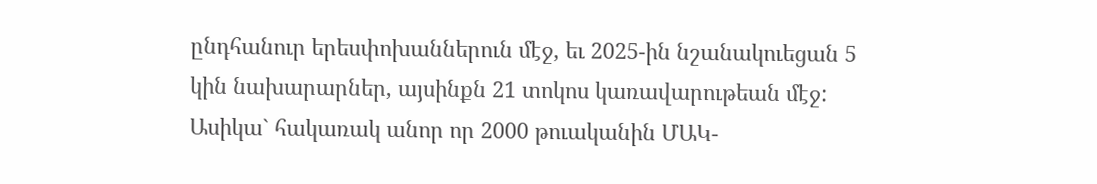ընդհանուր երեսփոխաններուն մէջ, եւ 2025-ին նշանակուեցան 5 կին նախարարներ, այսինքն 21 տոկոս կառավարութեան մէջ: Ասիկա` հակառակ անոր որ 2000 թուականին ՄԱԿ-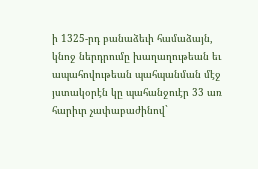ի 1325-րդ բանաձեւի համաձայն, կնոջ ներդրումը խաղաղութեան եւ ապահովութեան պահպանման մէջ յստակօրէն կը պահանջուէր 33 առ հարիւր չափաբաժինով`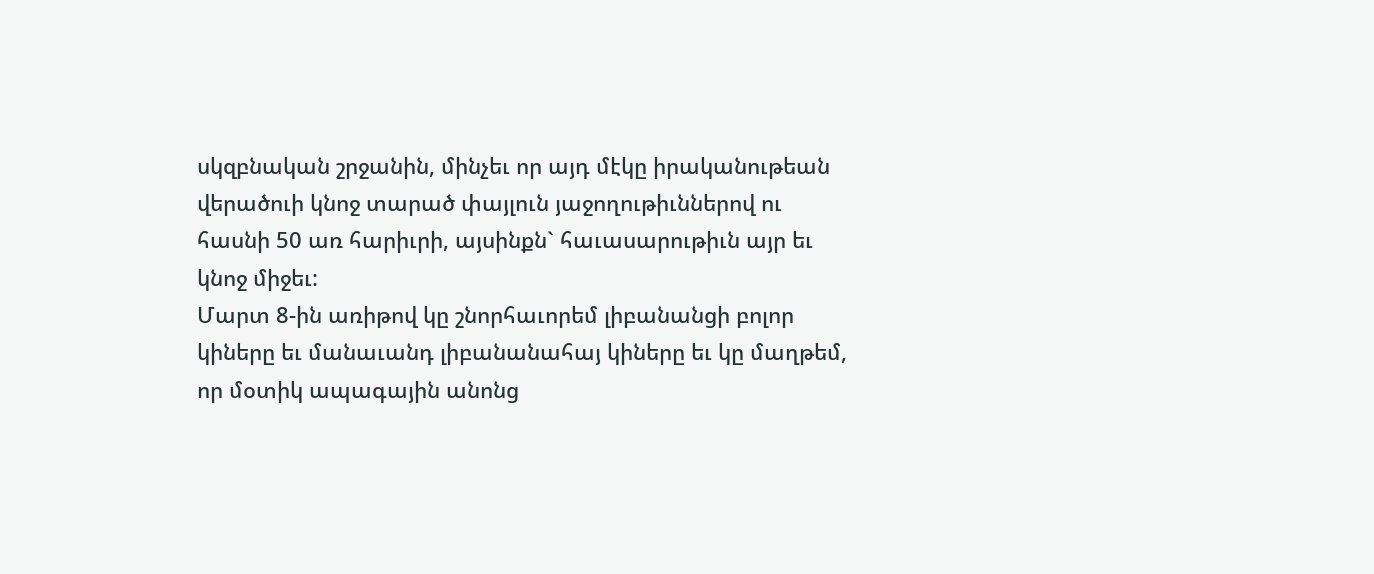սկզբնական շրջանին, մինչեւ որ այդ մէկը իրականութեան վերածուի կնոջ տարած փայլուն յաջողութիւններով ու հասնի 50 առ հարիւրի, այսինքն` հաւասարութիւն այր եւ կնոջ միջեւ:
Մարտ 8-ին առիթով կը շնորհաւորեմ լիբանանցի բոլոր կիները եւ մանաւանդ լիբանանահայ կիները եւ կը մաղթեմ, որ մօտիկ ապագային անոնց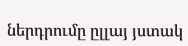ներդրումը ըլլայ յստակ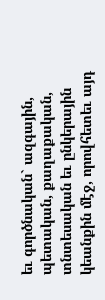եւ գործնական` ազգային, պետական, քաղաքական, տնտեսական եւ ընկերային կեանքին մէջ, որովհետեւ այդ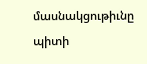մասնակցութիւնը պիտի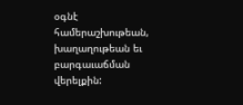օգնէ համերաշխութեան, խաղաղութեան եւ բարգաւաճման վերելքին: